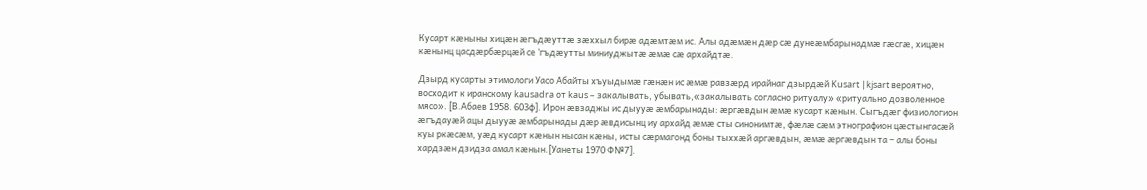Кусарт кæныны хицæн æгъдæуттæ зæххыл бирæ адæмтæм ис. Алы адæмæн дæр сæ дунеæмбарынадмæ гæсгæ, хицæн кæнынц цасдæрбæрцæй се ‘гъдæутты миниуджытæ æмæ сæ архайдтæ.

Дзырд кусарты этимологи Уасо Абайты хъуыдымæ гæнæн ис æмæ равзæрд ирайнаг дзырдæй Kusart |kjsart вероятно, восходит к иранскому kausadra от kaus – закалывать, убывать,«закалывать согласно ритуалу» «ритуально дозволенное мясо». [В.Абаев 1958. 603ф]. Ирон æвзаджы ис дыууæ æмбарынады: æргæвдын æмæ кусарт кæнын. Сыгъдæг физиологион æгъдауæй ацы дыууæ æмбарынады дæр æвдисынц иу архайд æмæ сты синонимтæ, фæлæ сæм этнографион цæстынгасæй куы ркæсæм, уæд кусарт кæнын нысан кæны, исты сæрмагонд боны тыххæй аргæвдын, æмæ æргæвдын та – алы боны хардзæн дзидза амал кæнын.[Уанеты 1970 Ф№7].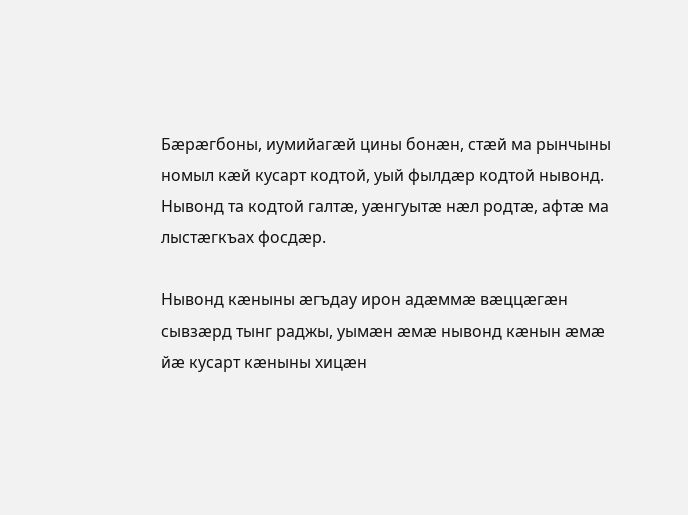Бæрæгбоны, иумийагæй цины бонæн, стæй ма рынчыны номыл кæй кусарт кодтой, уый фылдæр кодтой нывонд. Нывонд та кодтой галтæ, уæнгуытæ нæл родтæ, афтæ ма лыстæгкъах фосдæр.

Нывонд кæныны æгъдау ирон адæммæ вæццæгæн сывзæрд тынг раджы, уымæн æмæ нывонд кæнын æмæ йæ кусарт кæныны хицæн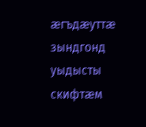æгъдæуттæ зындгонд уыдысты скифтæм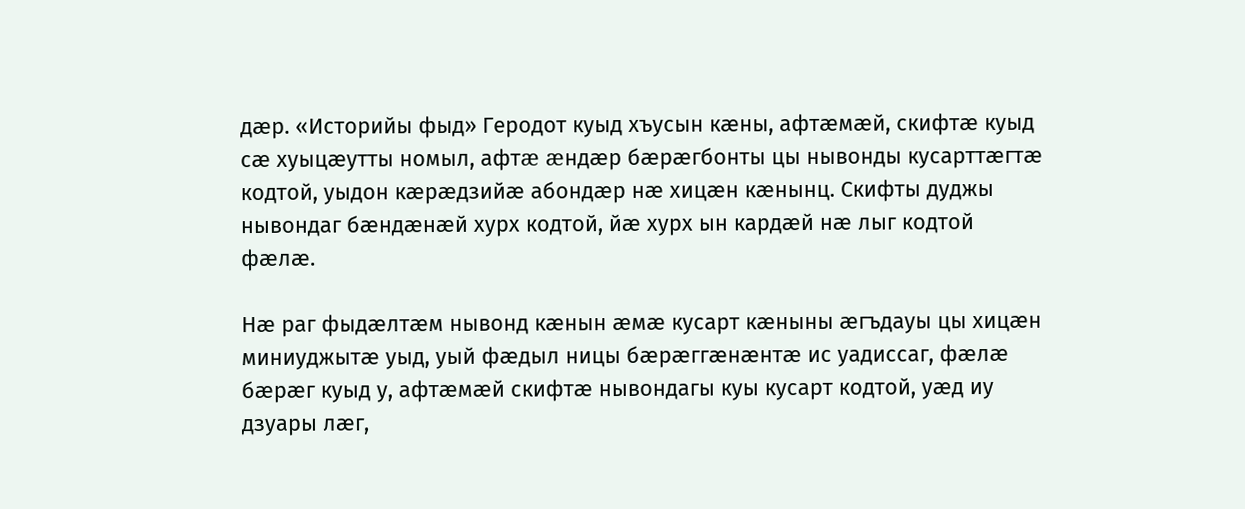дæр. «Историйы фыд» Геродот куыд хъусын кæны, афтæмæй, скифтæ куыд сæ хуыцæутты номыл, афтæ æндæр бæрæгбонты цы нывонды кусарттæгтæ кодтой, уыдон кæрæдзийæ абондæр нæ хицæн кæнынц. Скифты дуджы нывондаг бæндæнæй хурх кодтой, йæ хурх ын кардæй нæ лыг кодтой фæлæ.

Нæ раг фыдæлтæм нывонд кæнын æмæ кусарт кæныны æгъдауы цы хицæн миниуджытæ уыд, уый фæдыл ницы бæрæггæнæнтæ ис уадиссаг, фæлæ бæрæг куыд у, афтæмæй скифтæ нывондагы куы кусарт кодтой, уæд иу дзуары лæг,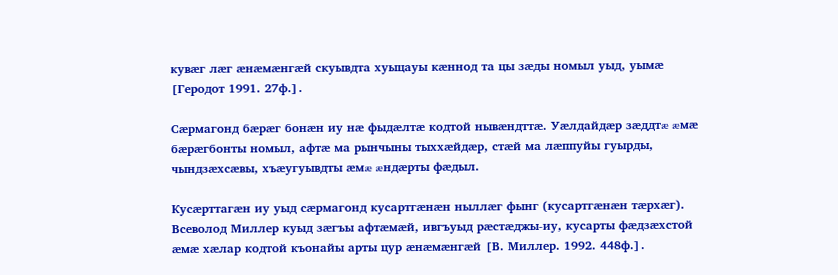кувæг лæг æнæмæнгæй скуывдта хуыцауы кæннод та цы зæды номыл уыд, уымæ [Геродот 1991. 27ф.].

Сæрмагонд бæрæг бонæн иу нæ фыдæлтæ кодтой нывæндттæ. Уæлдайдæр зæддтæ æмæ бæрæгбонты номыл, афтæ ма рынчыны тыххæйдæр, стæй ма лæппуйы гуырды, чындзæхсæвы, хъæугуывдты æмæ æндæрты фæдыл.

Кусæрттагæн иу уыд сæрмагонд кусартгæнæн ныллæг фынг (кусартгæнæн тæрхæг). Всеволод Миллер куыд зæгъы афтæмæй, ивгъуыд рæстæджы-иу, кусарты фæдзæхстой æмæ хæлар кодтой къонайы арты цур æнæмæнгæй [В. Миллер. 1992. 448ф.].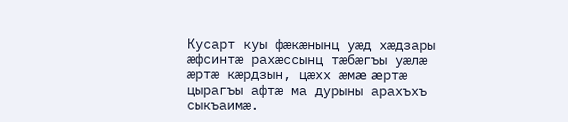Кусарт куы фæкæнынц уæд хæдзары æфсинтæ рахæссынц тæбæгъы уæлæ æртæ кæрдзын, цæхх æмæ æртæ цырагъы афтæ ма дурыны арахъхъ сыкъаимæ.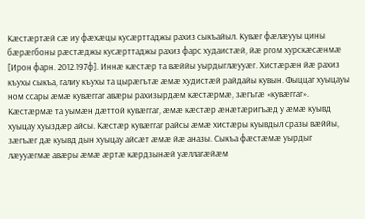Кæстæртæй сæ иу фæхæцы кусæрттаджы рахиз сыкъайыл. Кувæг фæлæууы цины бæрæгбоны рæстæджы кусæрттаджы рахиз фарс худаистæй, йæ ргом хурскæсæнмæ [Ирон фарн. 2012.197ф]. Иннæ кæстæр та вæййы уырдыглæууæг. Хистæрæн йæ рахиз къухы сыкъа, галиу къухы та цырæгътæ æмæ худистæй райдайы кувын. Фыццаг хуыцауы ном ссары æмæ кувæггаг авæры рахизырдæм кæстæрмæ, зæгъгæ «кувæггаг». Кæстæрмæ та уымæн дæттой кувæггаг, æмæ кæстæр æнæтæригъæд у æмæ куывд хуыцау хуыздæр айсы. Кæстæр кувæггаг райсы æмæ хистæры куывдыл сразы вæййы, зæгъæг дæ куывд дын хуыцау айсæт æмæ йæ аназы. Сыкъа фæстæмæ уырдыг лæууæгмæ авæры æмæ æртæ кæрдзынæй уæллагæйæм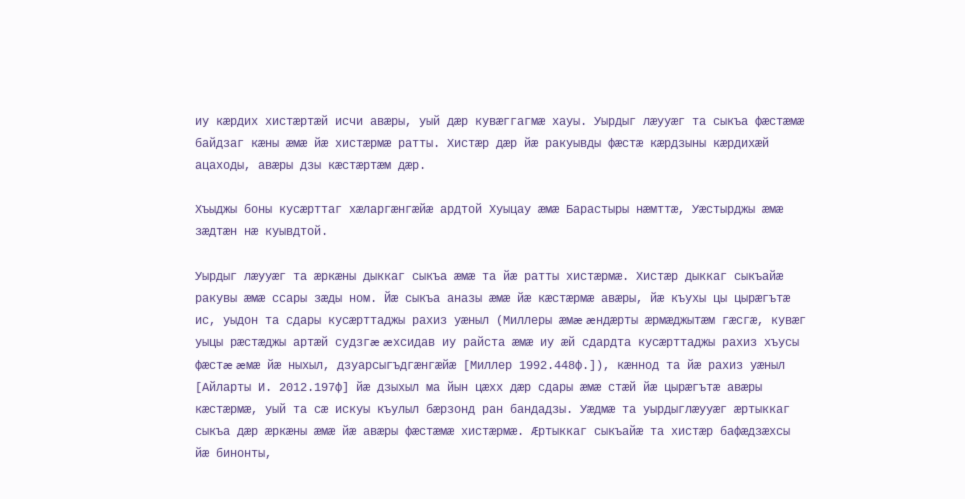иу кæрдих хистæртæй исчи авæры, уый дæр кувæггагмæ хауы. Уырдыг лæууæг та сыкъа фæстæмæ байдзаг кæны æмæ йæ хистæрмæ ратты. Хистæр дæр йæ ракуывды фæстæ кæрдзыны кæрдихæй ацаходы, авæры дзы кæстæртæм дæр.

Хъыджы боны кусæрттаг хæларгæнгæйæ ардтой Хуыцау æмæ Барастыры нæмттæ, Уæстырджы æмæ зæдтæн нæ куывдтой.

Уырдыг лæууæг та æркæны дыккаг сыкъа æмæ та йæ ратты хистæрмæ. Хистæр дыккаг сыкъайæ ракувы æмæ ссары зæды ном. Йæ сыкъа аназы æмæ йæ кæстæрмæ авæры, йæ къухы цы цырæгътæ ис, уыдон та сдары кусæрттаджы рахиз уæныл (Миллеры æмæ æндæрты æрмæджытæм гæсгæ, кувæг уыцы рæстæджы артæй судзгæ æхсидав иу райста æмæ иу æй сдардта кусæрттаджы рахиз хъусы фæстæ æмæ йæ ныхыл, дзуарсыгъдгæнгæйæ [Миллер 1992.448ф.]), кæннод та йæ рахиз уæныл [Айларты И. 2012.197ф] йæ дзыхыл ма йын цæхх дæр сдары æмæ стæй йæ цырæгътæ авæры кæстæрмæ, уый та сæ искуы къулыл бæрзонд ран бандадзы. Уæдмæ та уырдыглæууæг æртыккаг сыкъа дæр æркæны æмæ йæ авæры фæстæмæ хистæрмæ. Æртыккаг сыкъайæ та хистæр бафæдзæхсы йæ бинонты,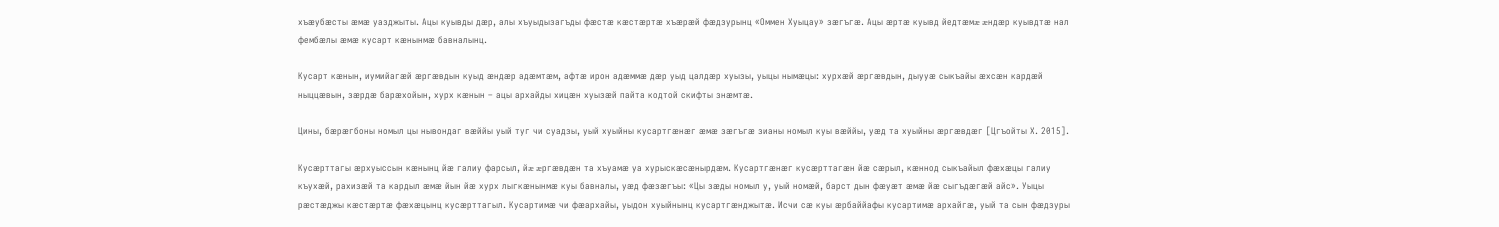хъæубæсты æмæ уазджыты. Ацы куывды дæр, алы хъуыдызагъды фæстæ кæстæртæ хъæрæй фæдзурынц «Оммен Хуыцау» зæгъгæ. Ацы æртæ куывд йедтæмæ æндæр куывдтæ нал фембæлы æмæ кусарт кæнынмæ бавналынц.

Кусарт кæнын, иумийагæй æргæвдын куыд æндæр адæмтæм, афтæ ирон адæммæ дæр уыд цалдæр хуызы, уыцы нымæцы: хурхæй æргæвдын, дыууæ сыкъайы æхсæн кардæй ныццæвын, зæрдæ барæхойын, хурх кæнын – ацы архайды хицæн хуызæй пайта кодтой скифты знæмтæ.

Цины, бæрæгбоны номыл цы нывондаг вæййы уый туг чи суадзы, уый хуыйны кусартгæнæг æмæ зæгъгæ зианы номыл куы вæййы, уæд та хуыйны æргæвдæг [Цгъойты Х. 2015].

Кусæрттагы æрхуыссын кæнынц йæ галиу фарсыл, йæ æргæвдæн та хъуамæ уа хурыскæсæнырдæм. Кусартгæнæг кусæрттагæн йæ сæрыл, кæннод сыкъайыл фæхæцы галиу къухæй, рахизæй та кардыл æмæ йын йæ хурх лыгкæнынмæ куы бавналы, уæд фæзæгъы: «Цы зæды номыл у, уый номæй, барст дын фæуæт æмæ йæ сыгъдæгæй айс». Уыцы рæстæджы кæстæртæ фæхæцынц кусæрттагыл. Кусартимæ чи фæархайы, уыдон хуыйнынц кусартгæнджытæ. Исчи сæ куы æрбаййафы кусартимæ архайгæ, уый та сын фæдзуры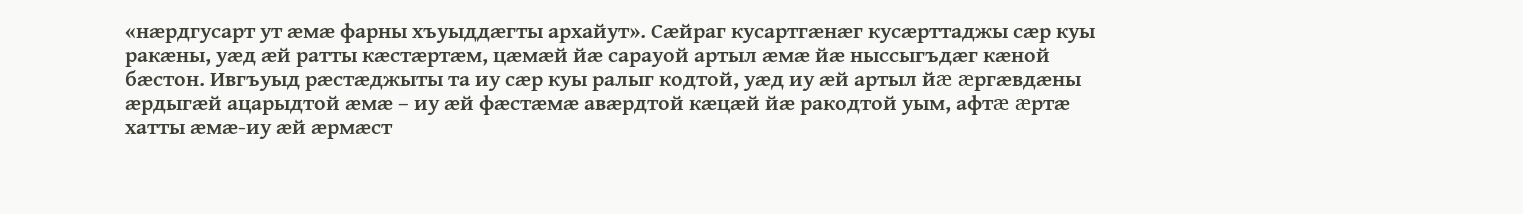«нæрдгусарт ут æмæ фарны хъуыддæгты архайут». Сæйраг кусартгæнæг кусæрттаджы сæр куы ракæны, уæд æй ратты кæстæртæм, цæмæй йæ сарауой артыл æмæ йæ ныссыгъдæг кæной бæстон. Ивгъуыд рæстæджыты та иу сæр куы ралыг кодтой, уæд иу æй артыл йæ æргæвдæны æрдыгæй ацарыдтой æмæ – иу æй фæстæмæ авæрдтой кæцæй йæ ракодтой уым, афтæ æртæ хатты æмæ-иу æй æрмæст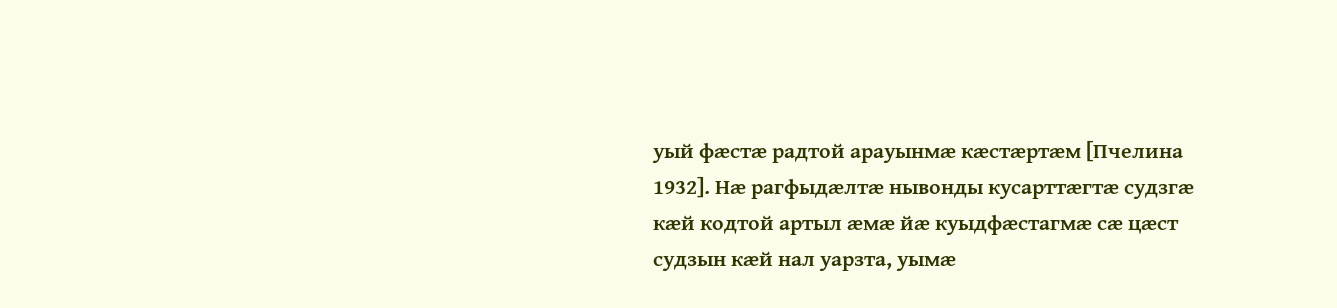уый фæстæ радтой арауынмæ кæстæртæм [Пчелина 1932]. Нæ рагфыдæлтæ нывонды кусарттæгтæ судзгæ кæй кодтой артыл æмæ йæ куыдфæстагмæ сæ цæст судзын кæй нал уарзта, уымæ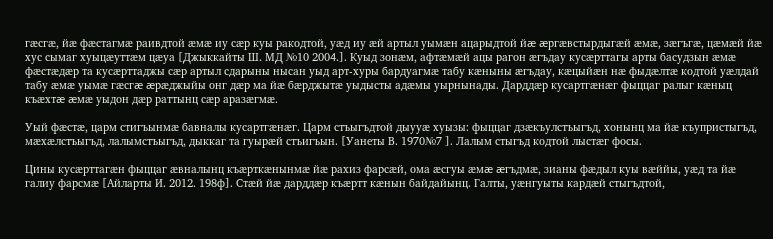гæсгæ, йæ фæстагмæ раивдтой æмæ иу сæр куы ракодтой, уæд иу æй артыл уымæн ацарыдтой йæ æргæвстырдыгæй æмæ, зæгъгæ, цæмæй йæ хус сымаг хуыцæуттæм цæуа [Джыккайты Ш. МД №10 2004.]. Куыд зонæм, афтæмæй ацы рагон æгъдау кусæрттагы арты басудзын æмæ фæстæдæр та кусæрттаджы сæр артыл сдарыны нысан уыд арт-хуры бардуагмæ табу кæныны æгъдау, кæцыйæн нæ фыдæлтæ кодтой уæлдай табу æмæ уымæ гæсгæ æрæджыйы онг дæр ма йæ бæрджытæ уыдысты адæмы уырнынады. Дарддæр кусартгæнæг фыццаг ралыг кæныц къæхтæ æмæ уыдон дæр раттынц сæр аразæгмæ.

Уый фæстæ, царм стигъынмæ бавналы кусартгæнæг. Царм стъыгъдтой дыууæ хуызы: фыццаг дзæкъулстъыгъд, хонынц ма йæ къупристыгъд, мæхæлстъыгъд, лалымстъыгъд, дыккаг та гуырæй стъигъын. [Уанеты В. 1970№7 ]. Лалым стыгъд кодтой лыстæг фосы.

Цины кусæрттагæн фыццаг æвналынц къæрткæнынмæ йæ рахиз фарсæй, ома æсгуы æмæ æгъдмæ, зианы фæдыл куы вæййы, уæд та йæ галиу фарсмæ [Айларты И. 2012. 198ф]. Стæй йæ дарддæр къæртт кæнын байдайынц. Галты, уæнгуыты кардæй стыгъдтой,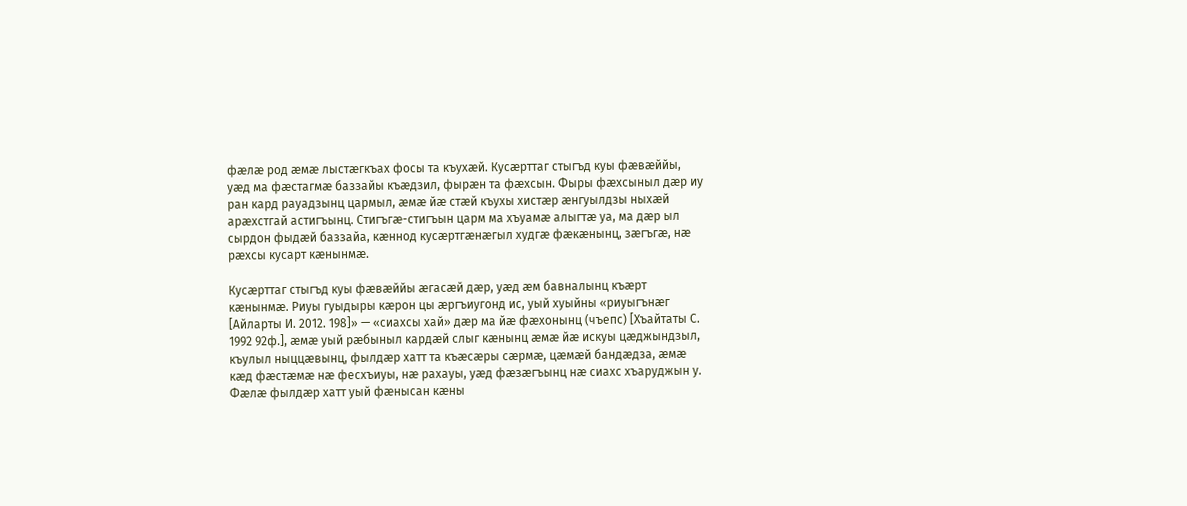фæлæ род æмæ лыстæгкъах фосы та къухæй. Кусæрттаг стыгъд куы фæвæййы, уæд ма фæстагмæ баззайы къæдзил, фырæн та фæхсын. Фыры фæхсыныл дæр иу ран кард рауадзынц цармыл, æмæ йæ стæй къухы хистæр æнгуылдзы ныхæй арæхстгай астигъынц. Стигъгæ-стигъын царм ма хъуамæ алыгтæ уа, ма дæр ыл сырдон фыдæй баззайа, кæннод кусæртгæнæгыл худгæ фæкæнынц, зæгъгæ, нæ рæхсы кусарт кæнынмæ.

Кусæрттаг стыгъд куы фæвæййы æгасæй дæр, уæд æм бавналынц къæрт кæнынмæ. Риуы гуыдыры кæрон цы æргъиугонд ис, уый хуыйны «риуыгънæг [Айларты И. 2012. 198]» — «сиахсы хай» дæр ма йæ фæхонынц (чъепс) [Хъайтаты С. 1992 92ф.], æмæ уый рæбыныл кардæй слыг кæнынц æмæ йæ искуы цæджындзыл, къулыл ныццæвынц, фылдæр хатт та къæсæры сæрмæ, цæмæй бандæдза, æмæ кæд фæстæмæ нæ фесхъиуы, нæ рахауы, уæд фæзæгъынц нæ сиахс хъаруджын у. Фæлæ фылдæр хатт уый фæнысан кæны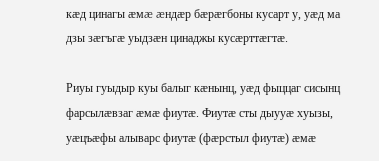кæд цинагы æмæ æндæр бæрæгбоны кусарт у, уæд ма дзы зæгъгæ уыдзæн цинаджы кусæрттæгтæ.

Риуы гуыдыр куы балыг кæнынц, уæд фыццаг сисынц фарсылæвзаг æмæ фиутæ. Фиутæ сты дыууæ хуызы, уæцъæфы алыварс фиутæ (фæрстыл фиутæ) æмæ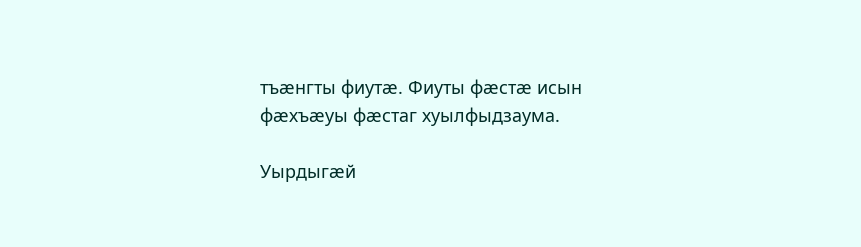тъæнгты фиутæ. Фиуты фæстæ исын фæхъæуы фæстаг хуылфыдзаума.

Уырдыгæй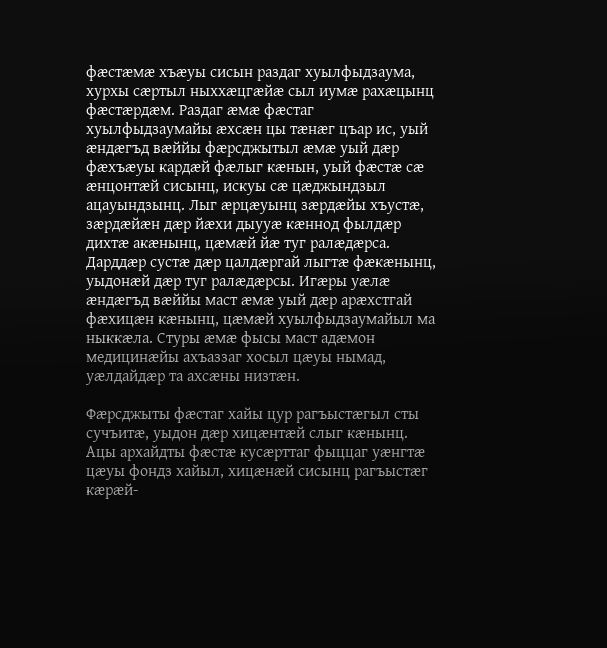фæстæмæ хъæуы сисын раздаг хуылфыдзаума, хурхы сæртыл ныххæцгæйæ сыл иумæ рахæцынц фæстæрдæм. Раздаг æмæ фæстаг хуылфыдзаумайы æхсæн цы тæнæг цъар ис, уый æндæгъд вæййы фæрсджытыл æмæ уый дæр фæхъæуы кардæй фæлыг кæнын, уый фæстæ сæ æнцонтæй сисынц, искуы сæ цæджындзыл ацауындзынц. Лыг æрцæуынц зæрдæйы хъустæ, зæрдæйæн дæр йæхи дыууæ кæннод фылдæр дихтæ акæнынц, цæмæй йæ туг ралæдæрса. Дарддæр сустæ дæр цалдæргай лыгтæ фæкæнынц, уыдонæй дæр туг ралæдæрсы. Игæры уæлæ æндæгъд вæййы маст æмæ уый дæр арæхстгай фæхицæн кæнынц, цæмæй хуылфыдзаумайыл ма ныккæла. Стуры æмæ фысы маст адæмон медицинæйы ахъаззаг хосыл цæуы нымад, уæлдайдæр та ахсæны низтæн.

Фæрсджыты фæстаг хайы цур рагъыстæгыл сты сучъитæ, уыдон дæр хицæнтæй слыг кæнынц. Ацы архайдты фæстæ кусæрттаг фыццаг уæнгтæ цæуы фондз хайыл, хицæнæй сисынц рагъыстæг кæрæй-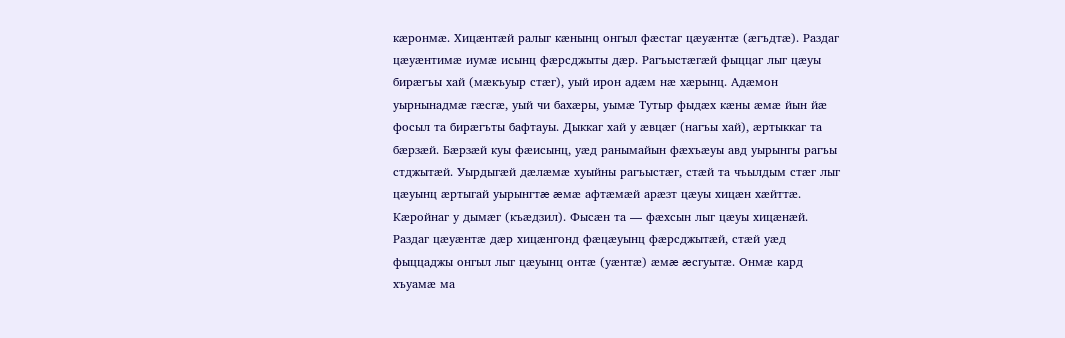кæронмæ. Хицæнтæй ралыг кæнынц онгыл фæстаг цæуæнтæ (æгъдтæ). Раздаг цæуæнтимæ иумæ исынц фæрсджыты дæр. Рагъыстæгæй фыццаг лыг цæуы бирæгъы хай (мæкъуыр стæг), уый ирон адæм нæ хæрынц. Адæмон уырнынадмæ гæсгæ, уый чи бахæры, уымæ Тутыр фыдæх кæны æмæ йын йæ фосыл та бирæгъты бафтауы. Дыккаг хай у æвцæг (нагъы хай), æртыккаг та бæрзæй. Бæрзæй куы фæисынц, уæд ранымайын фæхъæуы авд уырынгы рагъы стджытæй. Уырдыгæй дæлæмæ хуыйны рагъыстæг, стæй та чъылдым стæг лыг цæуынц æртыгай уырынгтæ æмæ афтæмæй арæзт цæуы хицæн хæйттæ. Кæройнаг у дымæг (къæдзил). Фысæн та — фæхсын лыг цæуы хицæнæй. Раздаг цæуæнтæ дæр хицæнгонд фæцæуынц фæрсджытæй, стæй уæд фыццаджы онгыл лыг цæуынц онтæ (уæнтæ) æмæ æсгуытæ. Онмæ кард хъуамæ ма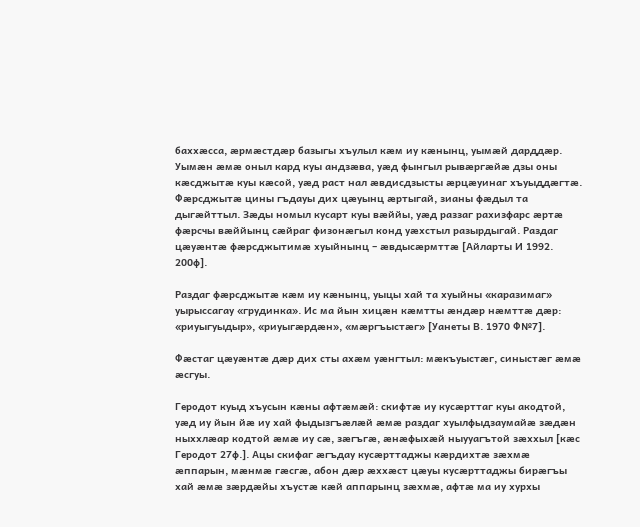баххæсса, æрмæстдæр базыгы хъулыл кæм иу кæнынц, уымæй дарддæр. Уымæн æмæ оныл кард куы андзæва, уæд фынгыл рывæргæйæ дзы оны кæсджытæ куы кæсой, уæд раст нал æвдисдзысты æрцæуинаг хъуыддæгтæ. Фæрсджытæ цины гъдауы дих цæуынц æртыгай, зианы фæдыл та дыгæйттыл. Зæды номыл кусарт куы вæййы, уæд раззаг рахизфарс æртæ фæрсчы вæййынц сæйраг физонæгыл конд уæхстыл разырдыгай. Раздаг цæуæнтæ фæрсджытимæ хуыйнынц – æвдысæрмттæ [Айларты И 1992. 200ф].

Раздаг фæрсджытæ кæм иу кæнынц, уыцы хай та хуыйны «каразимаг» уырыссагау «грудинка». Ис ма йын хицæн кæмтты æндæр нæмттæ дæр: «риуыгуыдыр», «риуыгæрдæн», «мæргъыстæг» [Уанеты В. 1970 Ф№7].

Фæстаг цæуæнтæ дæр дих сты ахæм уæнгтыл: мæкъуыстæг, синыстæг æмæ æсгуы.

Геродот куыд хъусын кæны афтæмæй: скифтæ иу кусæрттаг куы акодтой, уæд иу йын йæ иу хай фыдызгъæлæй æмæ раздаг хуылфыдзаумайæ зæдæн ныххлæар кодтой æмæ иу сæ, зæгъгæ, æнæфыхæй ныууагътой зæххыл [кæс Геродот 27ф.]. Ацы скифаг æгъдау кусæрттаджы кæрдихтæ зæхмæ æппарын, мæнмæ гæсгæ, абон дæр æххæст цæуы кусæрттаджы бирæгъы хай æмæ зæрдæйы хъустæ кæй аппарынц зæхмæ, афтæ ма иу хурхы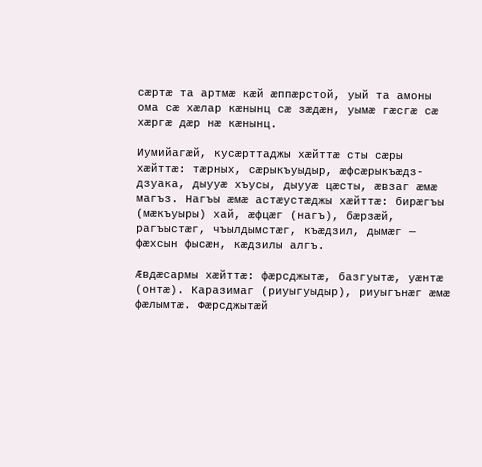сæртæ та артмæ кæй æппæрстой, уый та амоны ома сæ хæлар кæнынц сæ зæдæн, уымæ гæсгæ сæ хæргæ дæр нæ кæнынц.

Иумийагæй, кусæрттаджы хæйттæ сты сæры хæйттæ: тæрных, сæрыкъуыдыр, æфсæрыкъæдз-дзуака, дыууæ хъусы, дыууæ цæсты, æвзаг æмæ магъз. Нагъы æмæ астæустæджы хæйттæ: бирæгъы (мæкъуыры) хай, æфцæг (нагъ), бæрзæй, рагъыстæг, чъылдымстæг, къæдзил, дымæг — фæхсын фысæн, кæдзилы алгъ.

Æвдæсармы хæйттæ: фæрсджытæ, базгуытæ, уæнтæ (онтæ). Каразимаг (риуыгуыдыр), риуыгънæг æмæ фæлымтæ. Фæрсджытæй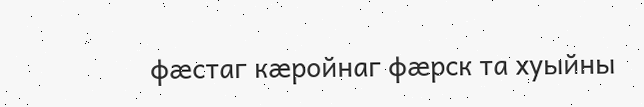фæстаг кæройнаг фæрск та хуыйны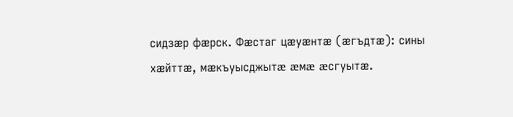сидзæр фæрск. Фæстаг цæуæнтæ (æгъдтæ): сины хæйттæ, мæкъуысджытæ æмæ æсгуытæ.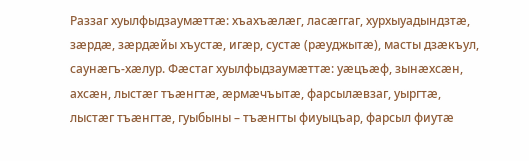Раззаг хуылфыдзаумæттæ: хъахъæлæг, ласæггаг, хурхыуадындзтæ, зæрдæ, зæрдæйы хъустæ, игæр, сустæ (рæуджытæ), масты дзæкъул, саунæгъ-хæлур. Фæстаг хуылфыдзаумæттæ: уæцъæф, зынæхсæн, ахсæн, лыстæг тъæнгтæ, æрмæчъытæ, фарсылæвзаг, уыргтæ, лыстæг тъæнгтæ, гуыбыны – тъæнгты фиуыцъар, фарсыл фиутæ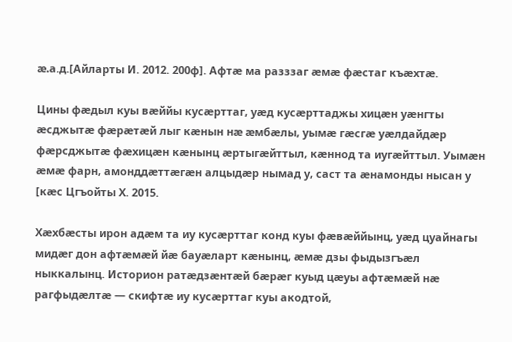æ.а.д.[Айларты И. 2012. 200ф]. Афтæ ма разззаг æмæ фæстаг къæхтæ.

Цины фæдыл куы вæййы кусæрттаг, уæд кусæрттаджы хицæн уæнгты æсджытæ фæрæтæй лыг кæнын нæ æмбæлы, уымæ гæсгæ уæлдайдæр фæрсджытæ фæхицæн кæнынц æртыгæйттыл, кæннод та иугæйттыл. Уымæн æмæ фарн, амонддæттæгæн алцыдæр нымад у, саст та æнамонды нысан у [кæс Цгъойты Х. 2015.

Хæхбæсты ирон адæм та иу кусæрттаг конд куы фæвæййынц, уæд цуайнагы мидæг дон афтæмæй йæ бауæларт кæнынц, æмæ дзы фыдызгъæл ныккалынц. Историон ратæдзæнтæй бæрæг куыд цæуы афтæмæй нæ рагфыдæлтæ — скифтæ иу кусæрттаг куы акодтой,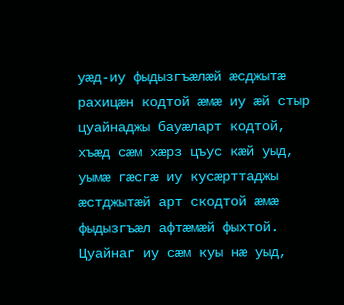уæд-иу фыдызгъæлæй æсджытæ рахицæн кодтой æмæ иу æй стыр цуайнаджы бауæларт кодтой, хъæд сæм хæрз цъус кæй уыд, уымæ гæсгæ иу кусæрттаджы æстджытæй арт скодтой æмæ фыдызгъæл афтæмæй фыхтой. Цуайнаг иу сæм куы нæ уыд,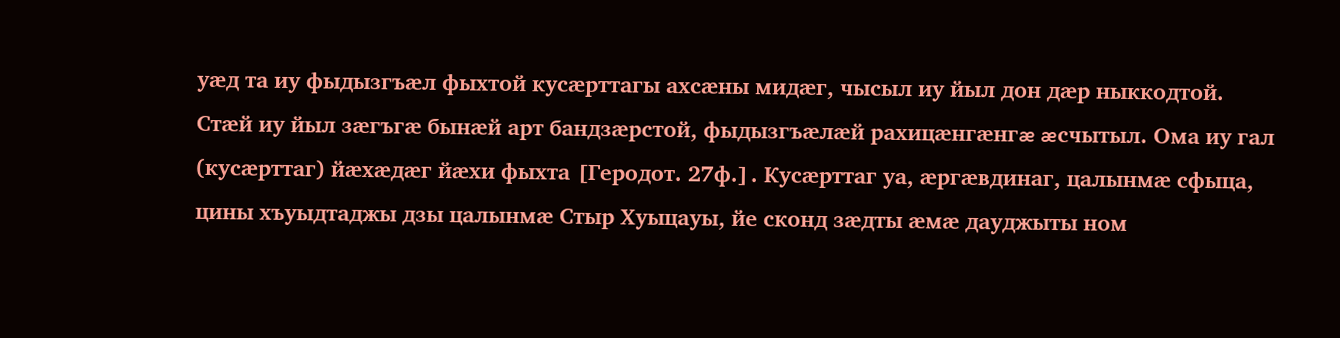уæд та иу фыдызгъæл фыхтой кусæрттагы ахсæны мидæг, чысыл иу йыл дон дæр ныккодтой. Стæй иу йыл зæгъгæ бынæй арт бандзæрстой, фыдызгъæлæй рахицæнгæнгæ æсчытыл. Ома иу гал (кусæрттаг) йæхæдæг йæхи фыхта [Геродот. 27ф.]. Кусæрттаг уа, æргæвдинаг, цалынмæ сфыца, цины хъуыдтаджы дзы цалынмæ Стыр Хуыцауы, йе сконд зæдты æмæ дауджыты ном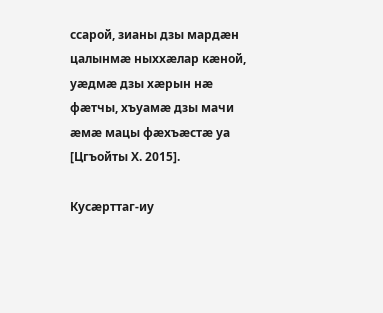ссарой, зианы дзы мардæн цалынмæ ныххæлар кæной, уæдмæ дзы хæрын нæ фæтчы, хъуамæ дзы мачи æмæ мацы фæхъæстæ уа [Цгъойты Х. 2015].

Кусæрттаг-иу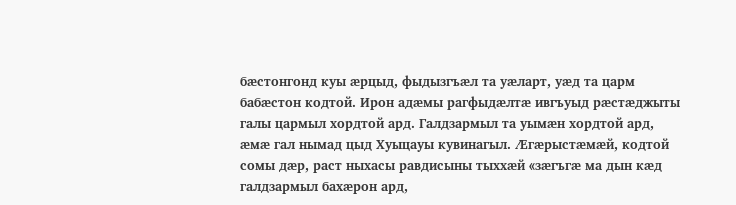бæстонгонд куы æрцыд, фыдызгъæл та уæларт, уæд та царм бабæстон кодтой. Ирон адæмы рагфыдæлтæ ивгъуыд рæстæджыты галы цармыл хордтой ард. Галдзармыл та уымæн хордтой ард, æмæ гал нымад цыд Хуыцауы кувинагыл. Æгæрыстæмæй, кодтой сомы дæр, раст ныхасы равдисыны тыххæй «зæгъгæ ма дын кæд галдзармыл бахæрон ард,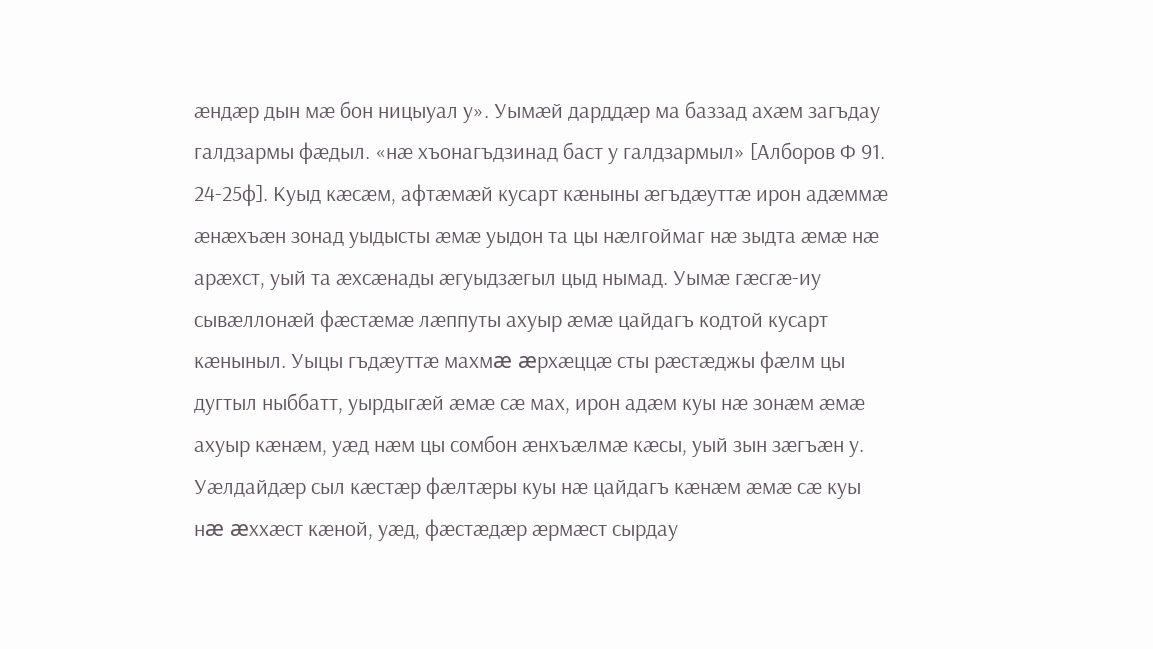æндæр дын мæ бон ницыуал у». Уымæй дарддæр ма баззад ахæм загъдау галдзармы фæдыл. «нæ хъонагъдзинад баст у галдзармыл» [Алборов Ф 91. 24-25ф]. Куыд кæсæм, афтæмæй кусарт кæныны æгъдæуттæ ирон адæммæ æнæхъæн зонад уыдысты æмæ уыдон та цы нæлгоймаг нæ зыдта æмæ нæ арæхст, уый та æхсæнады æгуыдзæгыл цыд нымад. Уымæ гæсгæ-иу сывæллонæй фæстæмæ лæппуты ахуыр æмæ цайдагъ кодтой кусарт кæныныл. Уыцы гъдæуттæ махмæ æрхæццæ сты рæстæджы фæлм цы дугтыл ныббатт, уырдыгæй æмæ сæ мах, ирон адæм куы нæ зонæм æмæ ахуыр кæнæм, уæд нæм цы сомбон æнхъæлмæ кæсы, уый зын зæгъæн у. Уæлдайдæр сыл кæстæр фæлтæры куы нæ цайдагъ кæнæм æмæ сæ куы нæ æххæст кæной, уæд, фæстæдæр æрмæст сырдау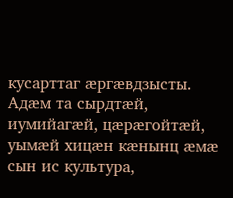кусарттаг æргæвдзысты. Адæм та сырдтæй, иумийагæй, цæрæгойтæй, уымæй хицæн кæнынц æмæ сын ис культура,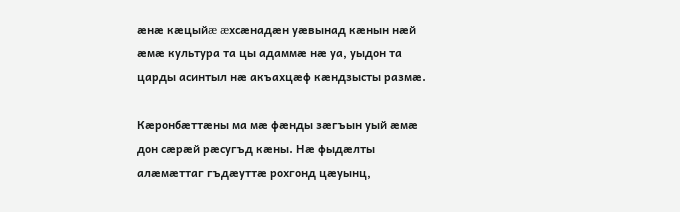æнæ кæцыйæ æхсæнадæн уæвынад кæнын нæй æмæ культура та цы адаммæ нæ уа, уыдон та царды асинтыл нæ акъахцæф кæндзысты размæ.

Кæронбæттæны ма мæ фæнды зæгъын уый æмæ дон сæрæй рæсугъд кæны. Нæ фыдæлты алæмæттаг гъдæуттæ рохгонд цæуынц,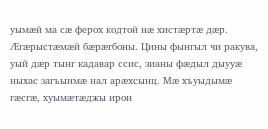уымæй ма сæ ферох кодтой нæ хистæртæ дæр. Æгæрыстæмæй бæрæгбоны. Цины фынгыл чи ракува, уый дæр тынг кадавар ссис, зианы фæдыл дыууæ ныхас загъынмæ нал арæхсынц. Мæ хъуыдымæ гæсгæ, хуымæтæджы ирон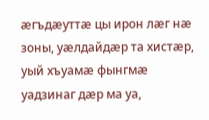æгъдæуттæ цы ирон лæг нæ зоны, уæлдайдæр та хистæр, уый хъуамæ фынгмæ уадзинаг дæр ма уа,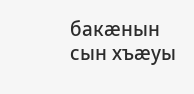бакæнын сын хъæуы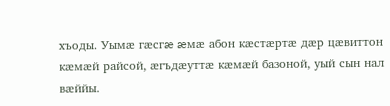хъоды. Уымæ гæсгæ æмæ абон кæстæртæ дæр цæвиттон кæмæй райсой, æгъдæуттæ кæмæй базоной, уый сын нал вæййы.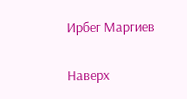Ирбег Маргиев

Наверх